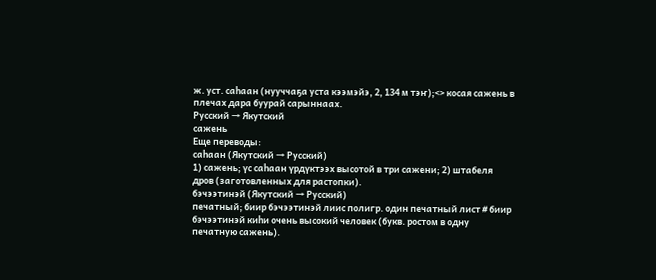ж. уст. саһаан (нууччаҕа уста кээмэйэ, 2, 134 м тэҥ);<> косая сажень в плечах дара буурай сарыннаах.
Русский → Якутский
сажень
Еще переводы:
саһаан (Якутский → Русский)
1) сажень; үс саһаан үрдүктээх высотой в три сажени; 2) штабеля дров (заготовленных для растопки).
бэчээтинэй (Якутский → Русский)
печатный; биир бэчээтинэй лиис полигр. один печатный лист # биир бэчээтинэй киһи очень высокий человек (букв. ростом в одну печатную сажень).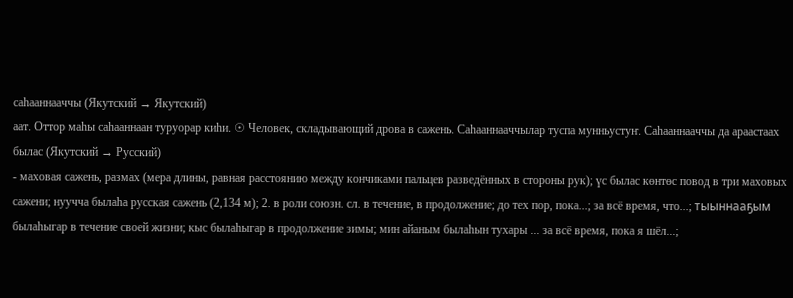саһааннааччы (Якутский → Якутский)
аат. Оттор маһы саһааннаан туруорар киһи. ☉ Человек, складывающий дрова в сажень. Саһааннааччылар туспа мунньустуҥ. Саһааннааччы да араастаах
былас (Якутский → Русский)
- маховая сажень, размах (мера длины, равная расстоянию между кончиками пальцев разведённых в стороны рук); үс былас көнтөс повод в три маховых сажени; нуучча былаһа русская сажень (2,134 м); 2. в роли союзн. сл. в течение, в продолжение; до тех пор, пока...; за всё время, что...; тыыннааҕым былаһыгар в течение своей жизни; кыс былаһыгар в продолжение зимы; мин айаным былаһын тухары ... за всё время, пока я шёл...;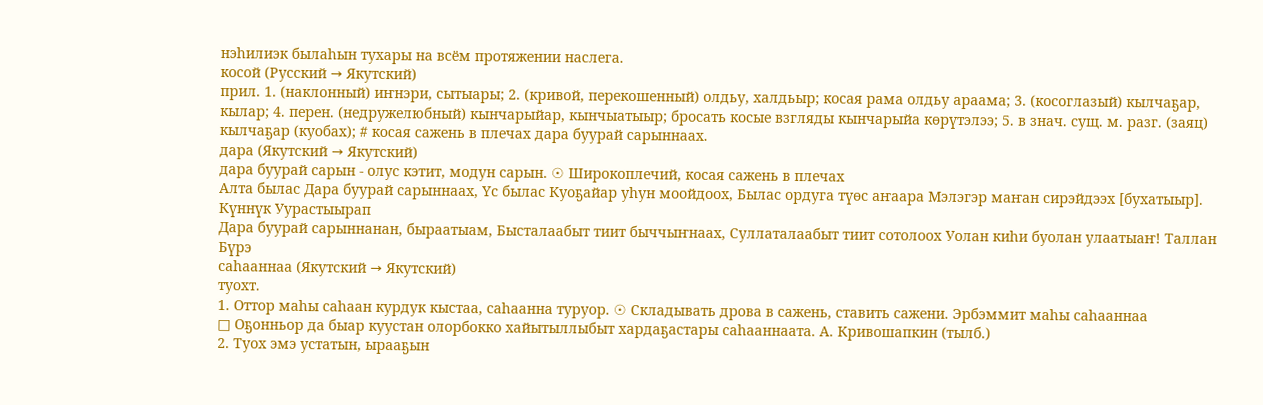нэһилиэк былаһын тухары на всём протяжении наслега.
косой (Русский → Якутский)
прил. 1. (наклонный) иҥнэри, сытыары; 2. (кривой, перекошенный) олдьу, халдьыр; косая рама олдьу араама; 3. (косоглазый) кылчаҕар, кылар; 4. перен. (недружелюбный) кынчарыйар, кынчыатыыр; бросать косые взгляды кынчарыйа көрүтэлээ; 5. в знач. сущ. м. разг. (заяц) кылчаҕар (куобах); # косая сажень в плечах дара буурай сарыннаах.
дара (Якутский → Якутский)
дара буурай сарын - олус кэтит, модун сарын. ☉ Широкоплечий, косая сажень в плечах
Алта былас Дара буурай сарыннаах, Үс былас Куоҕайар уһун моойдоох, Былас ордуга түөс аҥаара Мэлэгэр маҥан сирэйдээх [бухатыыр]. Күннүк Уурастыырап
Дара буурай сарыннанан, быраатыам, Бысталаабыт тиит быччыҥнаах, Суллаталаабыт тиит сотолоох Уолан киһи буолан улаатыаҥ! Таллан Бүрэ
саһааннаа (Якутский → Якутский)
туохт.
1. Оттор маһы саһаан курдук кыстаа, саһаанна туруор. ☉ Складывать дрова в сажень, ставить сажени. Эрбэммит маһы саһааннаа
□ Оҕонньор да быар куустан олорбокко хайытыллыбыт хардаҕастары саһааннаата. А. Кривошапкин (тылб.)
2. Туох эмэ устатын, ырааҕын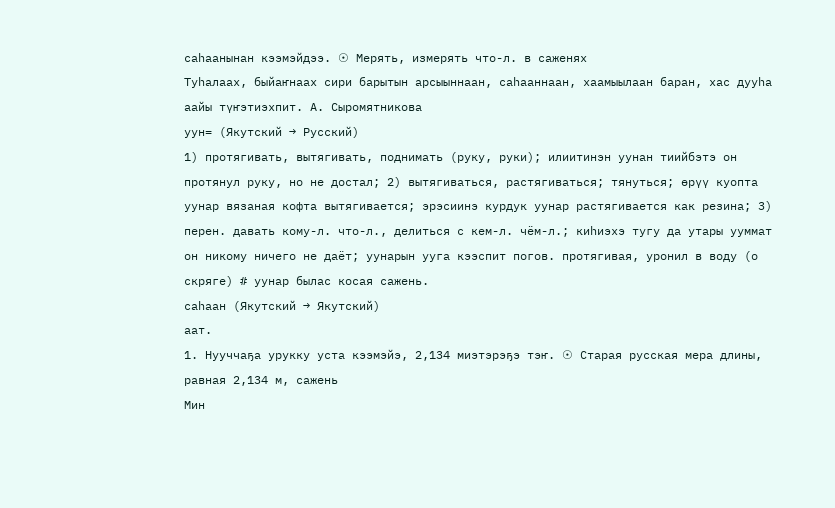саһаанынан кээмэйдээ. ☉ Мерять, измерять что-л. в саженях
Туһалаах, быйаҥнаах сири барытын арсыыннаан, саһааннаан, хаамыылаан баран, хас дууһа аайы түҥэтиэхпит. А. Сыромятникова
уун= (Якутский → Русский)
1) протягивать, вытягивать, поднимать (руку, руки); илиитинэн уунан тиийбэтэ он протянул руку, но не достал; 2) вытягиваться, растягиваться; тянуться; өрүү куопта уунар вязаная кофта вытягивается; эрэсиинэ курдук уунар растягивается как резина; 3) перен. давать кому-л. что-л., делиться с кем-л. чём-л.; киһиэхэ тугу да утары ууммат он никому ничего не даёт; уунарын ууга кээспит погов. протягивая, уронил в воду (о скряге) # уунар былас косая сажень.
саһаан (Якутский → Якутский)
аат.
1. Нууччаҕа урукку уста кээмэйэ, 2,134 миэтэрэҕэ тэҥ. ☉ Старая русская мера длины, равная 2,134 м, сажень
Мин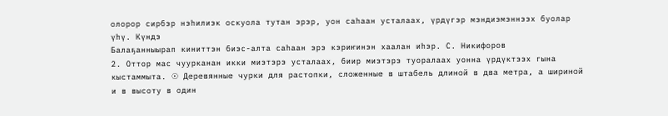олорор сирбэр нэһилиэк оскуола тутан эрэр, уон саһаан усталаах, үрдүгэр мэндиэмэннээх буолар үһү. Күндэ
Балаҕанныырап киниттэн биэс-алта саһаан эрэ кэриҥинэн хаалан иһэр. С. Никифоров
2. Оттор мас чуурканан икки миэтэрэ усталаах, биир миэтэрэ туоралаах уонна үрдүктээх гына кыстаммыта. ☉ Деревянные чурки для растопки, сложенные в штабель длиной в два метра, а шириной и в высоту в один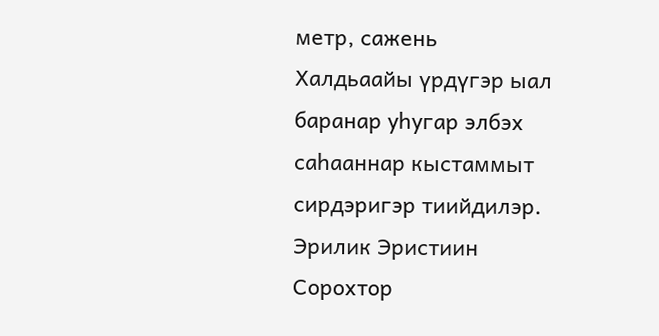метр, сажень
Халдьаайы үрдүгэр ыал баранар уһугар элбэх саһааннар кыстаммыт сирдэригэр тиийдилэр. Эрилик Эристиин
Сорохтор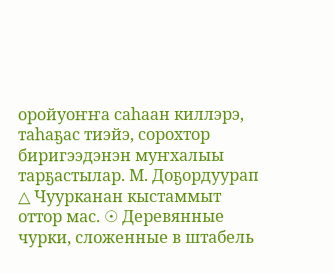оройуоҥҥа саһаан киллэрэ, таһаҕас тиэйэ, сорохтор биригээдэнэн муҥхалыы тарҕастылар. М. Доҕордуурап
△ Чуурканан кыстаммыт оттор мас. ☉ Деревянные чурки, сложенные в штабель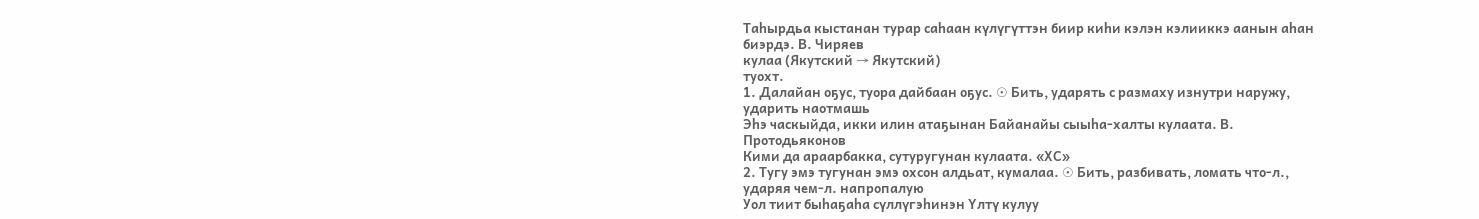Таһырдьа кыстанан турар саһаан күлүгүттэн биир киһи кэлэн кэлииккэ аанын аһан биэрдэ. В. Чиряев
кулаа (Якутский → Якутский)
туохт.
1. Далайан оҕус, туора дайбаан оҕус. ☉ Бить, ударять с размаху изнутри наружу, ударить наотмашь
Эһэ часкыйда, икки илин атаҕынан Байанайы сыыһа-халты кулаата. В. Протодьяконов
Кими да араарбакка, сутуругунан кулаата. «ХС»
2. Тугу эмэ тугунан эмэ охсон алдьат, кумалаа. ☉ Бить, разбивать, ломать что-л., ударяя чем-л. напропалую
Уол тиит быһаҕаһа сүллүгэһинэн Үлтү кулуу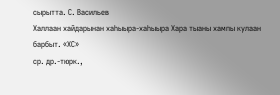сырытта. С. Васильев
Халлаан хайдарынан хаһыыра-хаһыыра Хара тыаны хампы кулаан барбыт. «ХС»
ср. др.-тюрк.,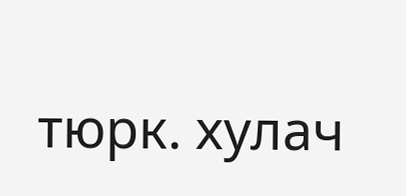тюрк. хулач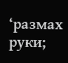‘размах руки;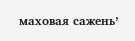маховая сажень’